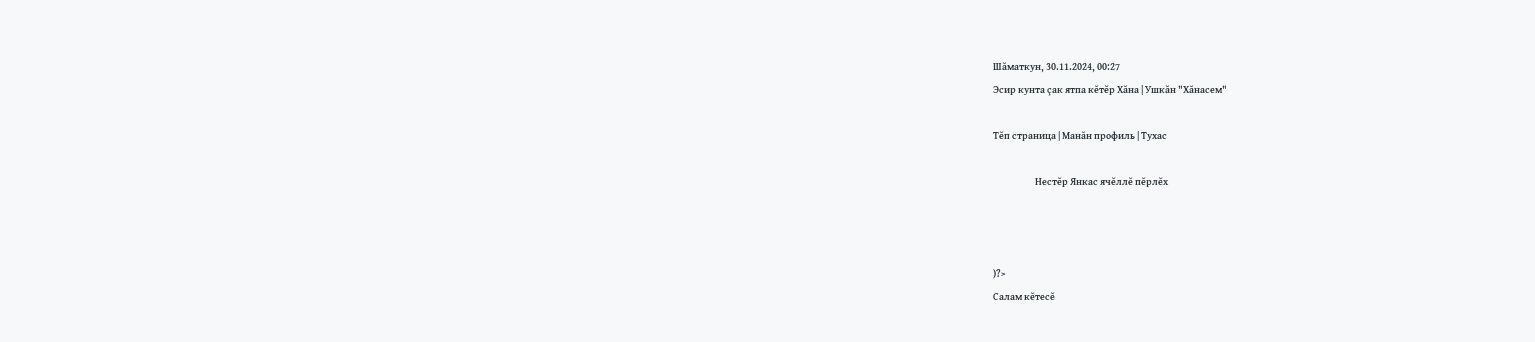Шăматкун, 30.11.2024, 00:27
Эсир кунта çак ятпа кĕтĕр Хăна | Ушкăн "Хăнасем"

Тĕп страница | Манăн профиль | Тухас

                     Нестĕр Янкас ячĕллĕ пĕрлĕх



)?>
Салам кĕтесĕ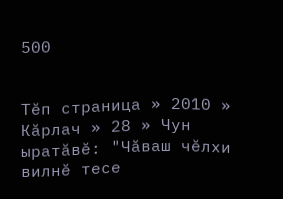500


Тĕп страница » 2010 » Кăрлач » 28 » Чун ыратăвĕ: "Чăваш чĕлхи вилнĕ тесе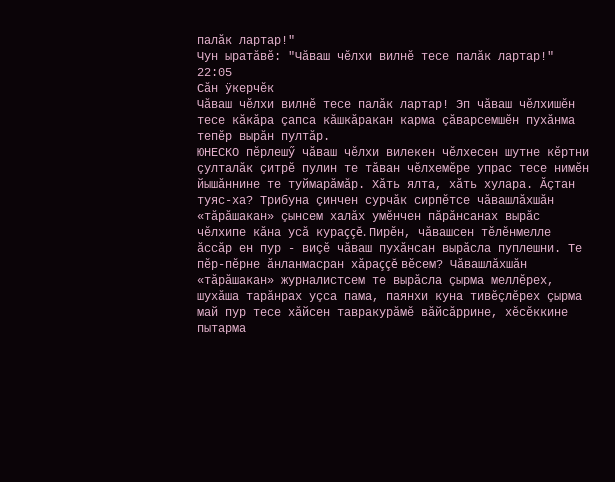палăк лартар!"
Чун ыратăвĕ: "Чăваш чĕлхи вилнĕ тесе палăк лартар!"
22:05
Сăн ÿкерчĕк
Чăваш чĕлхи вилнĕ тесе палăк лартар! Эп чăваш чĕлхишĕн тесе кăкăра çапса кăшкăракан карма çăварсемшĕн пухăнма тепĕр вырăн пултăр.
ЮНЕСКО пĕрлешӳ чăваш чĕлхи вилекен чĕлхесен шутне кĕртни çулталăк çитрĕ пулин те тăван чĕлхемĕре упрас тесе нимĕн йышăннине те туймарăмăр. Хăть ялта, хăть хулара. Ăçтан туяс-ха? Трибуна çинчен сурчăк сирпĕтсе чăвашлăхшăн «тăрăшакан» çынсем халăх умĕнчен пăрăнсанах вырăс чĕлхипе кăна усă кураççĕ. Пирĕн, чăвашсен тĕлĕнмелле ăссăр ен пур - виçĕ чăваш пухăнсан вырăсла пуплешни. Те пĕр-пĕрне ăнланмасран хăраççĕ вĕсем? Чăвашлăхшăн «тăрăшакан» журналистсем те вырăсла çырма меллĕрех, шухăша тарăнрах уçса пама, паянхи куна тивĕçлĕрех çырма май пур тесе хăйсен тавракурăмĕ вăйсăррине, хĕсĕккине пытарма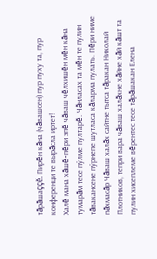тăрăшаççĕ. Пирĕн кăна (чăвашсен) пур пуху та, пур конференци те вырăсла иртет!
Халĕ мана хăшĕ-пĕри эпĕ чăваш чĕлхишĕн мĕн кăна тумарăм тесе пӳлме пултарĕ. Чăнласах та мĕн те пулин тăвакансене пӳрнепе шутласа кăларма пулать. Пĕри ниме пăхмасăр Чăваш халăх сайтне тытса тăракан Николай Плотников, тепри вара чăваш халăхне хăйне хăй кăшт та пулин хисеплеме вĕрентес тесе тăрăшакан Елена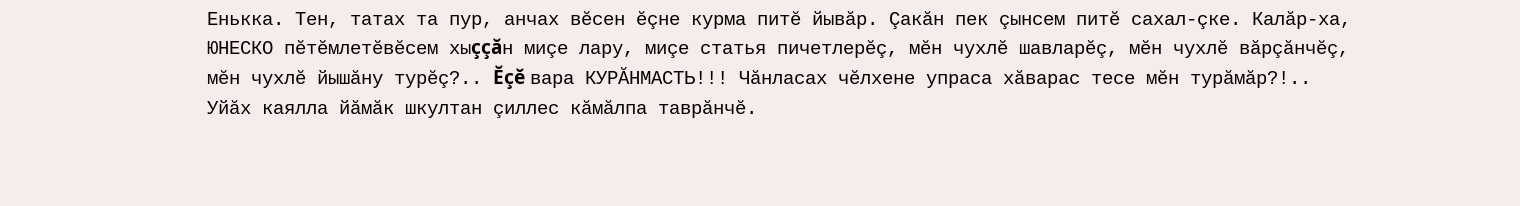Енькка. Тен, татах та пур, анчах вĕсен ĕçне курма питĕ йывăр. Çакăн пек çынсем питĕ сахал-çке. Калăр-ха, ЮНЕСКО пĕтĕмлетĕвĕсем хыççăн миçе лару, миçе статья пичетлерĕç, мĕн чухлĕ шавларĕç, мĕн чухлĕ вăрçăнчĕç, мĕн чухлĕ йышăну турĕç?.. Ĕçĕ вара КУРĂНМАСТЬ!!! Чăнласах чĕлхене упраса хăварас тесе мĕн турăмăр?!..
Уйăх каялла йăмăк шкултан çиллес кăмăлпа таврăнчĕ.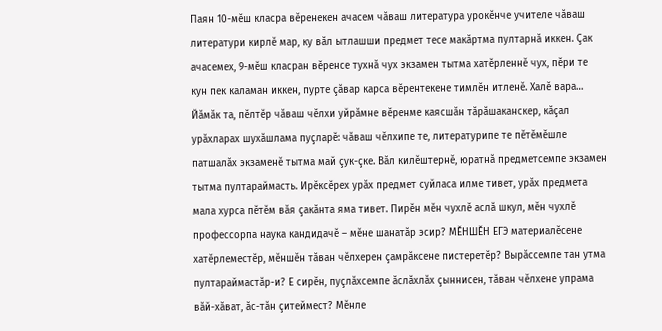Паян 10-мĕш класра вĕренекен ачасем чăваш литература урокĕнче учителе чăваш литератури кирлĕ мар, ку вăл ытлашши предмет тесе макăртма пултарнă иккен. Çак ачасемех, 9-мĕш класран вĕренсе тухнă чух экзамен тытма хатĕрленнĕ чух, пĕри те кун пек каламан иккен, пурте çăвар карса вĕрентекене тимлĕн итленĕ. Халĕ вара… Йăмăк та, пĕлтĕр чăваш чĕлхи уйрăмне вĕренме каясшăн тăрăшаканскер, кăçал урăхларах шухăшлама пуçларĕ: чăваш чĕлхипе те, литературипе те пĕтĕмĕшле патшалăх экзаменĕ тытма май çук-çке. Вăл килĕштернĕ, юратнă предметсемпе экзамен тытма пултараймасть. Ирĕксĕрех урăх предмет суйласа илме тивет, урăх предмета мала хурса пĕтĕм вăя çакăнта яма тивет. Пирĕн мĕн чухлĕ аслă шкул, мĕн чухлĕ профессорпа наука кандидачĕ – мĕне шанатăр эсир? МĔНШĔН ЕГЭ материалĕсене хатĕрлеместĕр, мĕншĕн тăван чĕлхерен çамрăксене пистеретĕр? Вырăссемпе тан утма пултараймастăр-и? Е сирĕн, пуçлăхсемпе ăслăхлăх çыннисен, тăван чĕлхене упрама вăй-хăват, ăс-тăн çитеймест? Мĕнле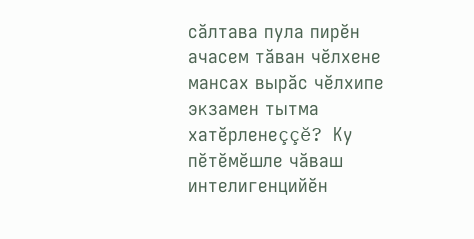сăлтава пула пирĕн ачасем тăван чĕлхене мансах вырăс чĕлхипе экзамен тытма хатĕрленеççĕ? Ку пĕтĕмĕшле чăваш интелигенцийĕн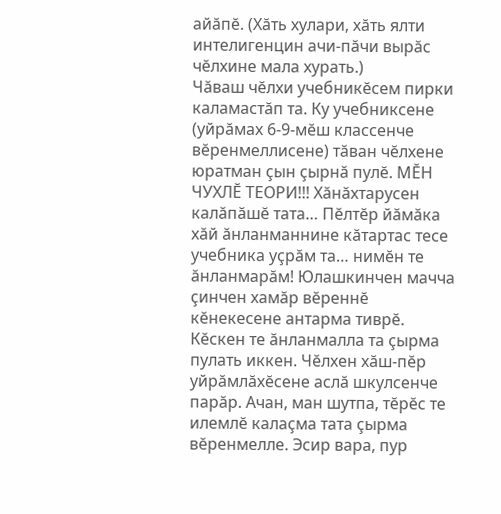айăпĕ. (Хăть хулари, хăть ялти интелигенцин ачи-пăчи вырăс чĕлхине мала хурать.)
Чăваш чĕлхи учебникĕсем пирки каламастăп та. Ку учебниксене (уйрăмах 6-9-мĕш классенче вĕренмеллисене) тăван чĕлхене юратман çын çырнă пулĕ. МĔН ЧУХЛĔ ТЕОРИ!!! Хăнăхтарусен калăпăшĕ тата… Пĕлтĕр йăмăка хăй ăнланманнине кăтартас тесе учебника уçрăм та… нимĕн те ăнланмарăм! Юлашкинчен мачча çинчен хамăр вĕреннĕ кĕнекесене антарма тиврĕ. Кĕскен те ăнланмалла та çырма пулать иккен. Чĕлхен хăш-пĕр уйрăмлăхĕсене аслă шкулсенче парăр. Ачан, ман шутпа, тĕрĕс те илемлĕ калаçма тата çырма вĕренмелле. Эсир вара, пур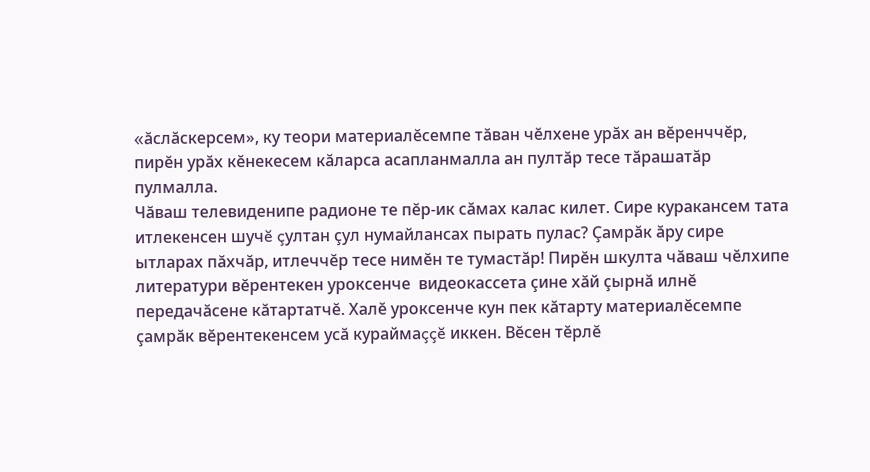«ăслăскерсем», ку теори материалĕсемпе тăван чĕлхене урăх ан вĕренччĕр, пирĕн урăх кĕнекесем кăларса асапланмалла ан пултăр тесе тăрашатăр пулмалла.
Чăваш телевиденипе радионе те пĕр-ик сăмах калас килет. Сире куракансем тата итлекенсен шучĕ çултан çул нумайлансах пырать пулас? Çамрăк ăру сире ытларах пăхчăр, итлеччĕр тесе нимĕн те тумастăр! Пирĕн шкулта чăваш чĕлхипе литератури вĕрентекен уроксенче  видеокассета çине хăй çырнă илнĕ передачăсене кăтартатчĕ. Халĕ уроксенче кун пек кăтарту материалĕсемпе çамрăк вĕрентекенсем усă кураймаççĕ иккен. Вĕсен тĕрлĕ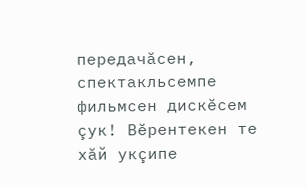передачăсен, спектакльсемпе фильмсен дискĕсем çук! Вĕрентекен те хăй укçипе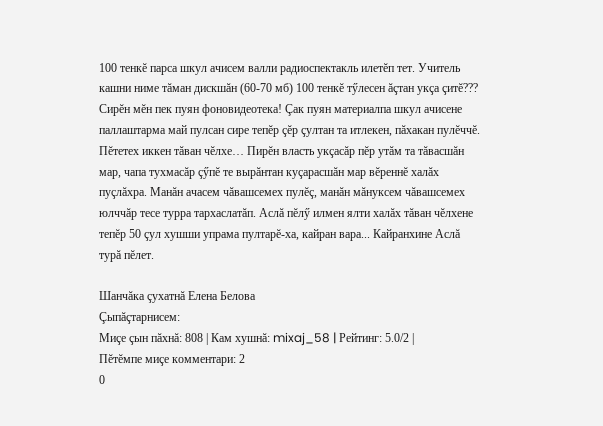100 тенкĕ парса шкул ачисем валли радиоспектакль илетĕп тет. Учитель кашни ниме тăман дискшăн (60-70 мб) 100 тенкĕ тӳлесен ăçтан укçа çитĕ??? Сирĕн мĕн пек пуян фоновидеотека! Çак пуян материалпа шкул ачисене паллаштарма май пулсан сире тепĕр çĕр çултан та итлекен, пăхакан пулĕччĕ.
Пĕтетех иккен тăван чĕлхе… Пирĕн власть укçасăр пĕр утăм та тăвасшăн мар, чапа тухмасăр çӳпĕ те вырăнтан куçарасшăн мар вĕреннĕ халăх пуçлăхра. Манăн ачасем чăвашсемех пулĕç, манăн мăнуксем чăвашсемех юлччăр тесе турра тархаслатăп. Аслă пĕлӳ илмен ялти халăх тăван чĕлхене тепĕр 50 çул хушши упрама пултарĕ-ха, кайран вара... Кайранхине Аслă турă пĕлет.

Шанчăка çухатнă Елена Белова
Çыпăçтарнисем:
Миçе çын пăхнă: 808 | Кам хушнă: mixaj_58 | Рейтинг: 5.0/2 |
Пĕтĕмпе миçе комментари: 2
0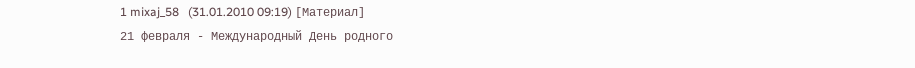1 mixaj_58   (31.01.2010 09:19) [Материал]
21 февраля - Международный День родного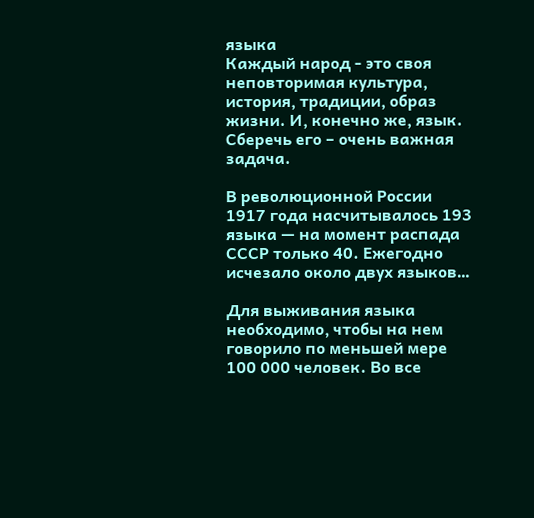языка
Каждый народ - это своя неповторимая культура, история, традиции, образ жизни. И, конечно же, язык. Сберечь его – очень важная задача.

В революционной России 1917 года насчитывалось 193 языка — на момент распада СССР только 40. Ежегодно исчезало около двух языков…

Для выживания языка необходимо, чтобы на нем говорило по меньшей мере 100 000 человек. Во все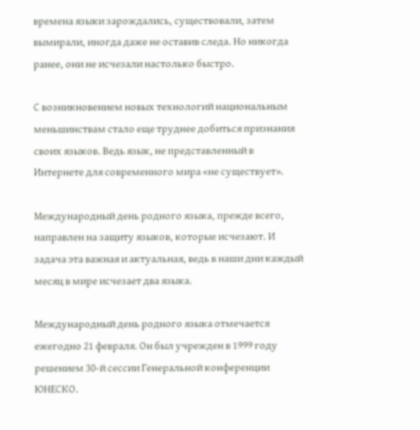времена языки зарождались, существовали, затем вымирали, иногда даже не оставив следа. Но никогда ранее, они не исчезали настолько быстро.

С возникновением новых технологий национальным меньшинствам стало еще труднее добиться признания своих языков. Ведь язык, не представленный в Интернете для современного мира «не существует».

Международный день родного языка, прежде всего, направлен на защиту языков, которые исчезают. И задача эта важная и актуальная, ведь в наши дни каждый месяц в мире исчезает два языка.

Международный день родного языка отмечается ежегодно 21 февраля. Он был учрежден в 1999 году решением 30-й сессии Генеральной конференции ЮНЕСКО.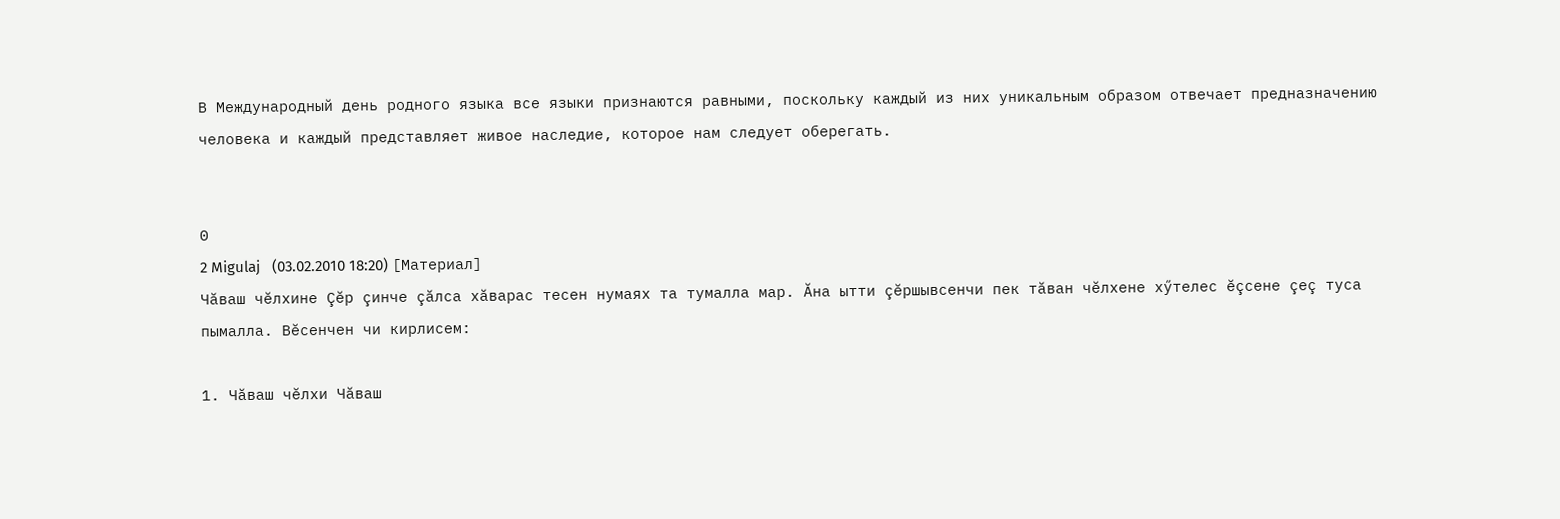В Международный день родного языка все языки признаются равными, поскольку каждый из них уникальным образом отвечает предназначению человека и каждый представляет живое наследие, которое нам следует оберегать.


0
2 Migulaj   (03.02.2010 18:20) [Материал]
Чăваш чĕлхине Çĕр çинче çăлса хăварас тесен нумаях та тумалла мар. Ăна ытти çĕршывсенчи пек тăван чĕлхене хӳтелес ĕçсене çеç туса пымалла. Вĕсенчен чи кирлисем:

1. Чăваш чĕлхи Чăваш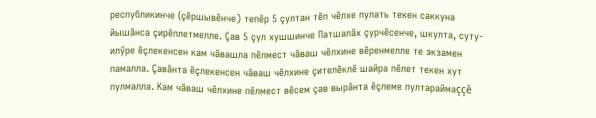республикинче (çĕршывĕнче) тепĕр 5 çултан тĕп чĕлхе пулать текен саккуна йышăнса çирĕплетмелле. Çав 5 çул хушшинче Патшалăх çурчĕсенче, шкулта, суту-илӳре ĕçлекенсен кам чăвашла пĕлмест чăваш чĕлхине вĕренмелле те экзамен памалла. Çавăнта ĕçлекенсен чăваш чĕлхине çителĕклĕ шайра пĕлет текен хут пулмалла. Кам чăваш чĕлхине пĕлмест вĕсем çав вырăнта ĕçлеме пултараймаççĕ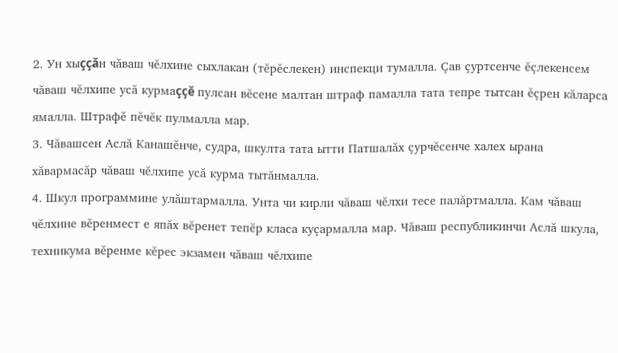2. Ун хыççăн чăваш чĕлхине сыхлакан (тĕрĕслекен) инспекци тумалла. Çав çуртсенче ĕçлекенсем чăваш чĕлхипе усă курмаççĕ пулсан вĕсене малтан штраф памалла тата тепре тытсан ĕçрен кăларса ямалла. Штрафĕ пĕчĕк пулмалла мар.
3. Чăвашсен Аслă Канашĕнче, судра, шкулта тата ытти Патшалăх çурчĕсенче халех ырана хăвармасăр чăваш чĕлхипе усă курма тытăнмалла.
4. Шкул программине улăштармалла. Унта чи кирли чăваш чĕлхи тесе палăртмалла. Кам чăваш чĕлхине вĕренмест е япăх вĕренет тепĕр класа куçармалла мар. Чăваш республикинчи Аслă шкула, техникума вĕренме кĕрес экзамен чăваш чĕлхипе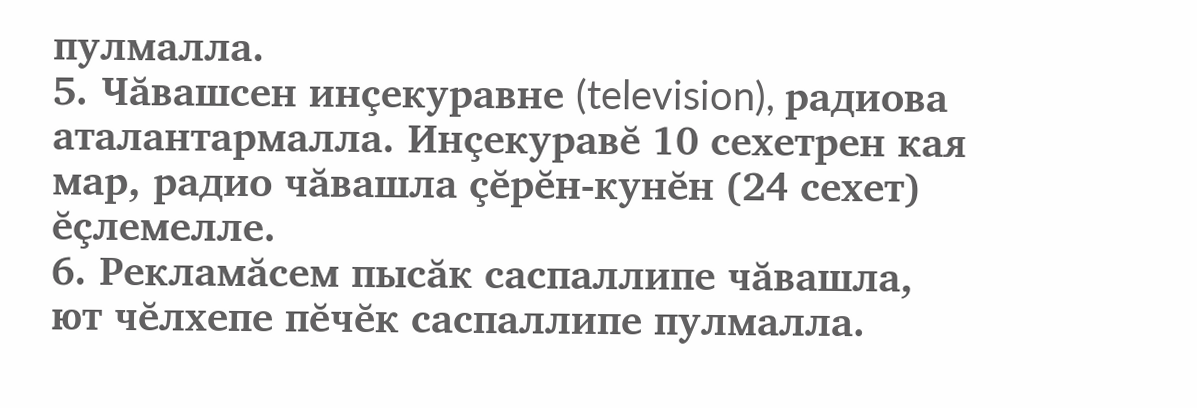пулмалла.
5. Чăвашсен инçекуравне (television), радиова аталантармалла. Инçекуравĕ 10 сехетрен кая мар, радио чăвашла çĕрĕн-кунĕн (24 сехет) ĕçлемелле.
6. Рекламăсем пысăк саспаллипе чăвашла, ют чĕлхепе пĕчĕк саспаллипе пулмалла.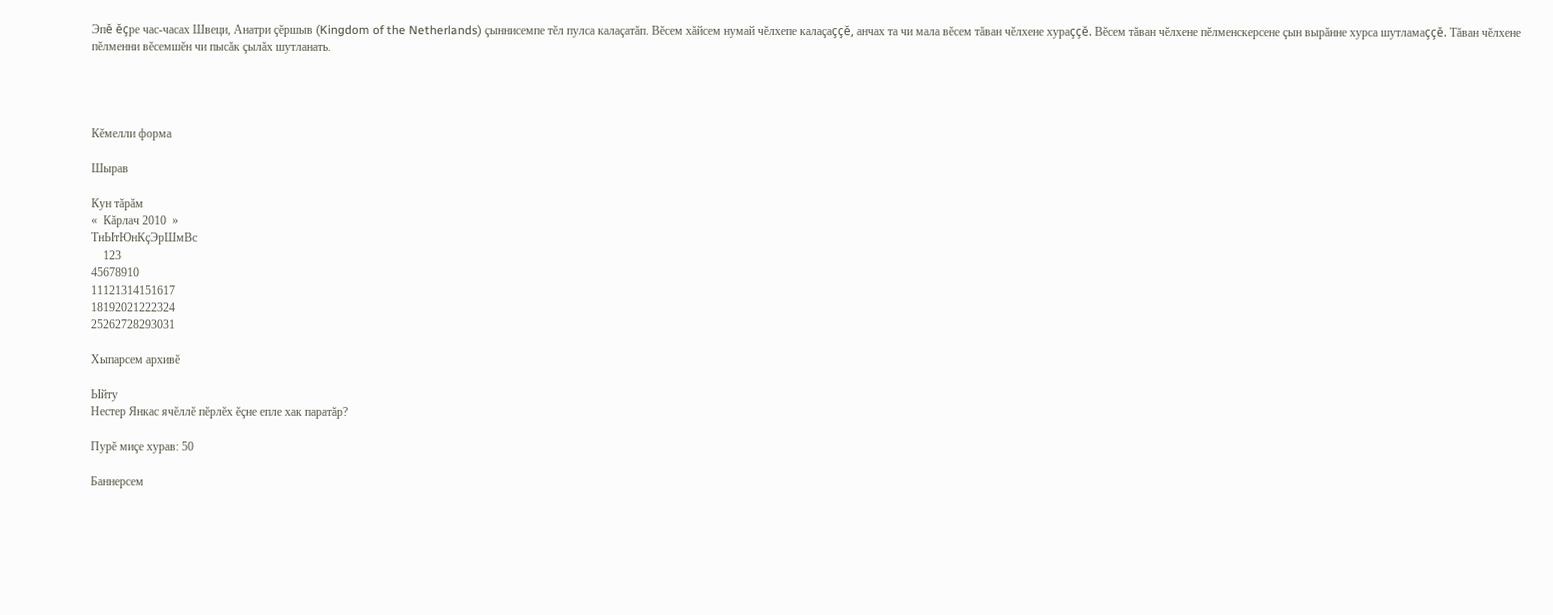Эпĕ ĕçре час-часах Швеци, Анатри çĕршыв (Kingdom of the Netherlands) çыннисемпе тĕл пулса калаçатăп. Вĕсем хăйсем нумай чĕлхепе калаçаççĕ, анчах та чи мала вĕсем тăван чĕлхене хураççĕ. Вĕсем тăван чĕлхене пĕлменскерсене çын вырăнне хурса шутламаççĕ. Тăван чĕлхене пĕлменни вĕсемшĕн чи пысăк çылăх шутланать.




Кĕмелли форма

Шырав

Кун тăрăм
«  Кăрлач 2010  »
ТнЫтЮнКçЭрШмВс
    123
45678910
11121314151617
18192021222324
25262728293031

Хыпарсем архивĕ

Ыйту
Нестер Янкас ячĕллĕ пĕрлĕх ĕçне епле хак паратăр?

Пурĕ миçе хурав: 50

Баннерсем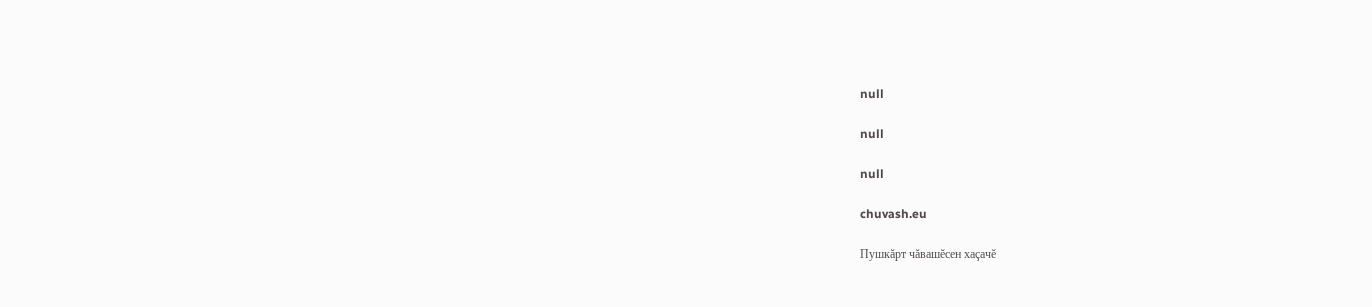null

null

null

chuvash.eu

Пушкăрт чăвашĕсен хаçачĕ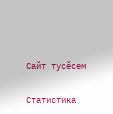Сайт тусĕсем

Статистика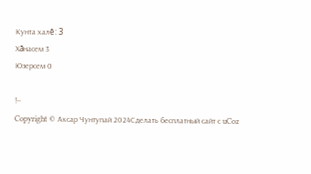Кунта халĕ: 3
Хăнасем 3
Юзерсем 0

!--
Copyright © Аксар Чунтупай 2024Сделать бесплатный сайт с uCoz